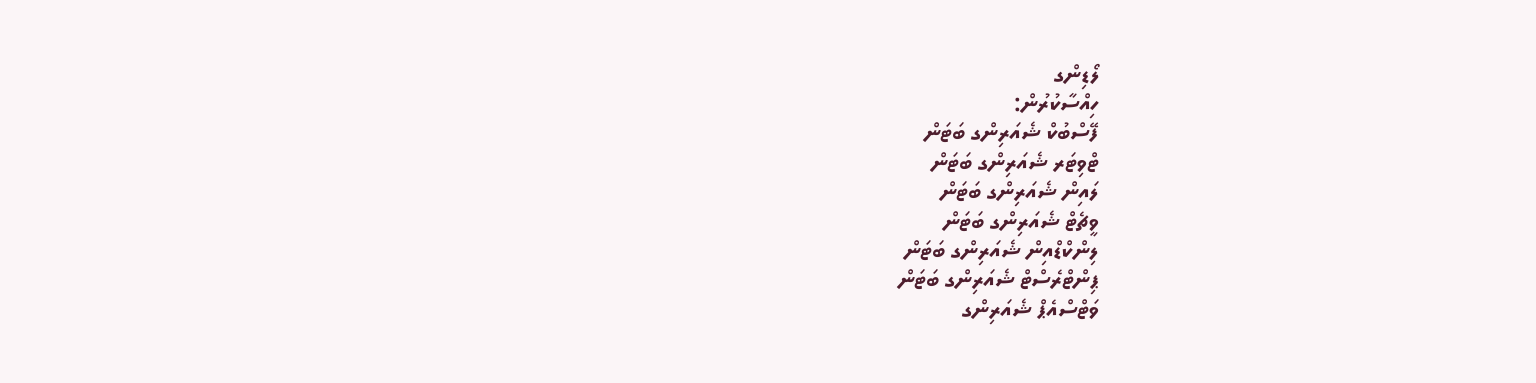ލޯޑިންގ
ހިއްސާކުރުން:
ފޭސްބުކް ޝެއަރިންގ ބަޓަން
ޓްވިޓަރ ޝެއަރިންގ ބަޓަން
ލައިން ޝެއަރިންގ ބަޓަން
ވީޗެޓް ޝެއަރިންގ ބަޓަން
ލިންކްޑްއިން ޝެއަރިންގ ބަޓަން
ޕިންޓްރެސްޓް ޝެއަރިންގ ބަޓަން
ވަޓްސްއެޕް ޝެއަރިންގ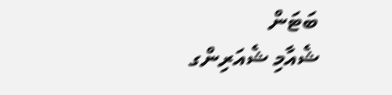ބަޓަން
ޝެއާމި ޝެއަރިންގ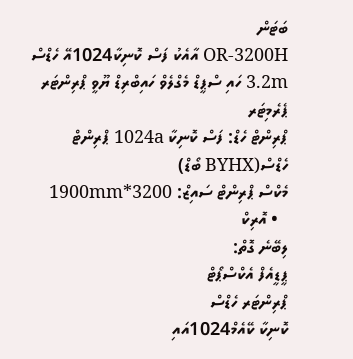ބަޓަން
OR-3200H އާއެކު ފަސް ކޮނިކާ1024އޭ ހެޑްސް 3.2m ހައި ސްޕީޑް މެގްލެވް ހައިބްރިޑް ޔޫވީ ޕްރިންޓަރ
ޕެރެމިޓަރ
ޕްރިންޓް ހެޑް: ފަސް ކޮނިކާ 1024a ޕްރިންޓް ހެޑްސް(BYHX ބޯޑް)
މެކްސް ޕްރިންޓް ސައިޒް: 3200*1900mm
  • އޮރިކް
ލިބޭނެ ގޮތް:
ޕީޑީއެފް އެކްސްޕޯޓް
ޕްރިންޓަރ ހެޑްސް
ކޮނިކާ ކޭއެމް1024އައި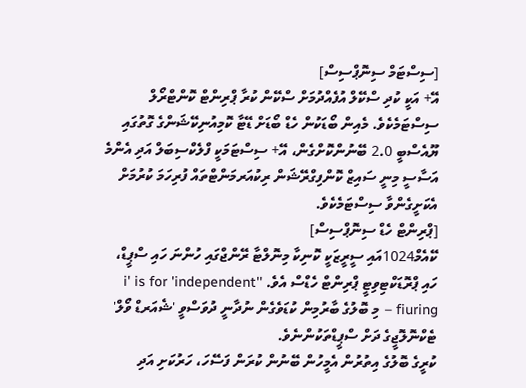[ސިސްޓަމް ސިނޮޕްސިސް]
އޭ+ އަކީ ކުދި ސްކޭލް އުފެއްދުމަށް ސްކޭން ކުރާ ޕްރިންޓް ކޮންޓްރޯލް ސިސްޓަމެކެވެ. މެއިން ބޯޑަކުން ހެޑް ބޯޑަށް ޑޭޓާ ކޮމިއުނިކޭޝަންގެ ގޮތުގައި ޔޫއެސްބީ 2.0 ބޭނުންކޮށްގެން، އޭ+ ސިސްޓަމަކީ ފްލެކްސިބަލް އަދި އެންމެ އަސާސީ މިނީ ސައިޒް ކޮންފިގްރޭޝަން ރިކުއަރމަންޓްތައް ފުރިހަމަ ކުރުމަށް އެކަށީގެންވާ ސިސްޓަމެކެވެ.
[ޕްރިންޓް ހެޑް ސިނޮޕްސިސް]
ކޭއެމް1024އައި ސީރީޒަކީ ކޮނިކާ މިނޮލްޓާ ރޭންޖްގައި ހުންނަ ހައި ސްޕީޑް، ހައި ޕްރޮޑަކްޓިވިޓީ ޕްރިންޓް ހެޑްސް އެވެ. 'i' is for 'independent' fiuring – މި ބޮލުގެ ބާރުމިން ކުޑަވެގެން ނުދާނީ ދުވަސްވީ 'ޝެއަރޑް ވޯލް' ޓެކްނޮލޮޖީގެ ދަށް ސްޕީޑްތަކުންނެވެ.
ކުރީގެ ބޮލުގެ އިތުރުން އެމީހުން ބޭނުން ކުރަން ފަސޭހަ، ހަރުކަށި އަދި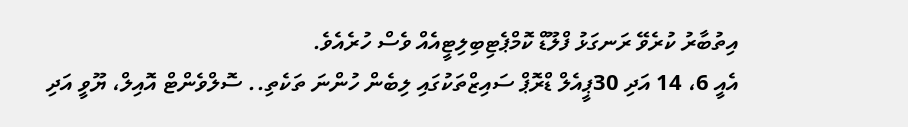އިތުބާރު ކުރެވޭ ރަނގަޅު ފްލޫޑް ކޮމްޕެޓިބިލިޓީއެއް ވެސް ހުރެއެވެ.
އެއީ 6، 14 އަދި 30ޕީއެލް ޑްރޮޕް ސައިޒްތަކުގައި ލިބެން ހުންނަ ތަކެތި.. ސޮލްވެންޓް އޮއިލް، ޔޫވީ އަދި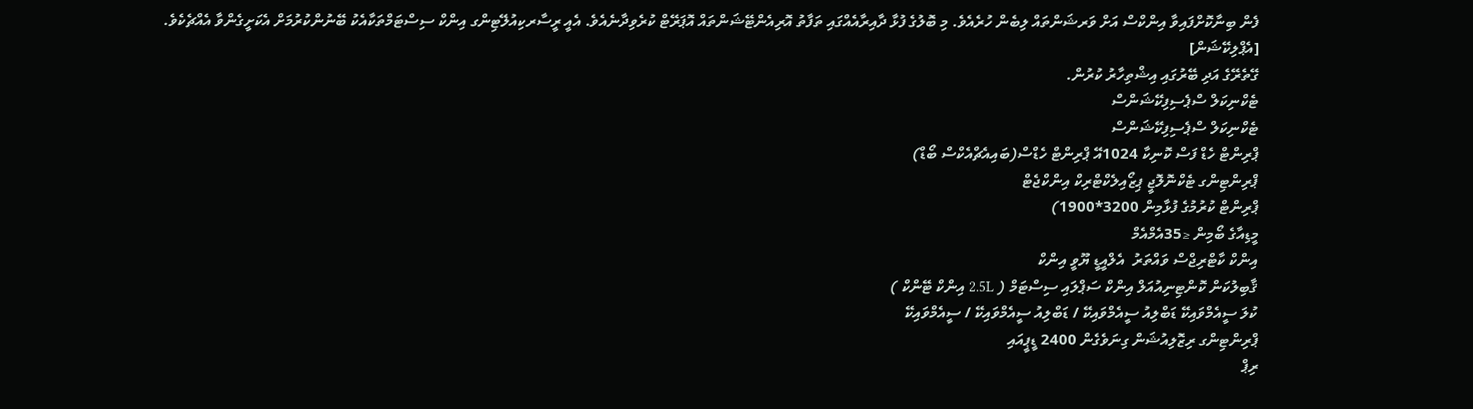ފެން ބިނާކޮށްފައިވާ އިންކްސް އަށް ވަރޝަންތައް ލިބެން ހުރެއެވެ. މި ބޮލުގެ ފުޅާ ދާއިރާއެއްގައި ތަފާތު އޮރިއެންޓޭޝަންތައް އޮޕަރޭޓް ކުރެވިދާނެއެވެ. އެއީ ރީސާރކިއުލޭޓިންގ އިންކް ސިސްޓަމްތަކާއެކު ބޭނުންކުރުމަށް އެކަށީގެންވާ އެއްޗެކެވެ.
[އެޕްލިކޭޝަން]
ގޭތެރޭގެ އަދި ބޭރުގައި އިޝްތިހާރު ކުރުން.
ޓެކްނިކަލް ސްޕެސިފިކޭޝަންސް
ޓެކްނިކަލް ސްޕެސިފިކޭޝަންސް
ޕްރިންޓް ހެޑް ފަސް ކޮނިކާ 1024އޭ ޕްރިންޓް ހެޑްސް(ބައިއެޗްއެކްސް ބޯޑް)
ޕްރިންޓިންގ ޓެކްނޮލޮޖީ ޕިޒޯއިލެކްޓްރިކް އިންކްޖެޓް
ޕްރިންޓް ކުރުމުގެ ފުޅާމިން 3200*1900)
މީޑިއާގެ ބޯމިން ≤35އެމްއެމް
އިންކް ކާޓްރިޖްސް ވައްތަރު  އެލްއީޑީ ޔޫވީ އިންކް
ޤާބިލުކަން ކޮންޓިނިއުއަލް އިންކް ސަޕްލައި ސިސްޓަމް ( 2.5L އިންކް ޓޭންކް )
ކުލަ ސީއެމްވައިކޭ ޑަބްލިއު ސީއެމްވައިކޭ / ޑަބްލިއު ސީއެމްވައިކޭ / ސީއެމްވައިކޭ
ޕްރިންޓިންގ ރިޒޮލިއުޝަން ގިނަވެގެން 2400 ޑީޕީއައި
ރިޕް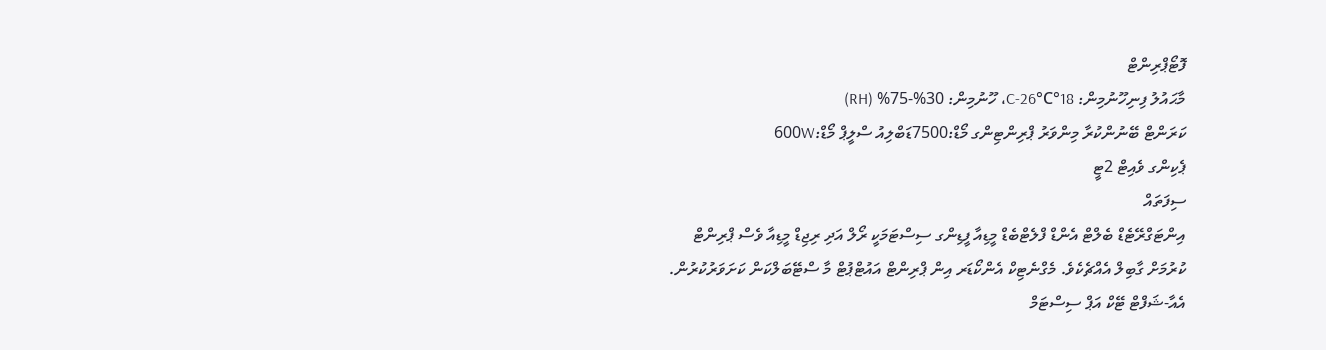ފޮޓޯޕްރިންޓް
މާޙައުލު ފިނިހޫނުމިން: 18°C-26°C، ހޫނުމިން: 30%-75% (RH)
ކަރަންޓް ބޭނުންކުރާ މިންވަރު ޕްރިންޓިންގ މޯޑް:7500ޑަބްލިއު ސްލީޕް މޯޑް:600W
ޕެކިންގ ވެއިޓް 2ޓީ
ސިފަތައް
އިންޓަގްރޭޓެޑް ބެލްޓް އެންޑް ފްލެޓްބެޑް މީޑިއާ ފީޑިންގ ސިސްޓަމަކީ ރޯލް އަދި ރިޖިޑް މީޑިއާ ވެސް ޕްރިންޓް ކުރުމަށް ގާބިލް އެއްޗެކެވެ. މެގްނެޓިކް އެންކޯޑަރ އިން ޕްރިންޓް އައުޓްޕުޓް މާ ސްޓޭބަލްކަން ކަށަވަރުކުރުން. އެއާ-ޝަފްޓް ޓޭކް އަޕް ސިސްޓަމް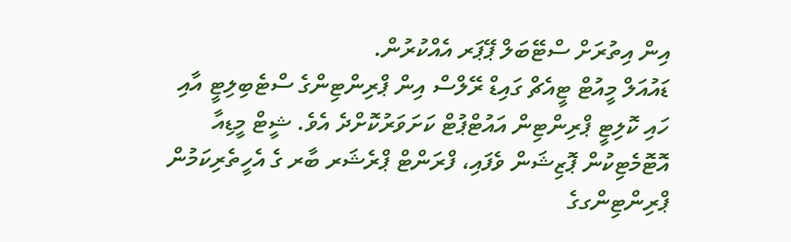އިން އިތުރަށް ސްޓޭބަލް ޕޭޕަރ އެއްކުރުން.
ޑައުއަލް މީއުޓް ޓީއެޗް ގައިޑް ރޭލްސް އިން ޕްރިންޓިންގެ ސްޓެބިލިޓީ އާއި ހައި ކޮލިޓީ ޕްރިންޓިން އައުޓްޕުޓް ކަށަވަރުކޮށްދެ އެވެ. ޝީޓް މީޑިއާ އޮޓޮމެޓިކުން ޕޮޒިޝަން ވެފައި، ފްރަންޓް ޕްރެޝަރ ބާރ ގެ އެހީތެރިކަމުން ޕްރިންޓިންގގެ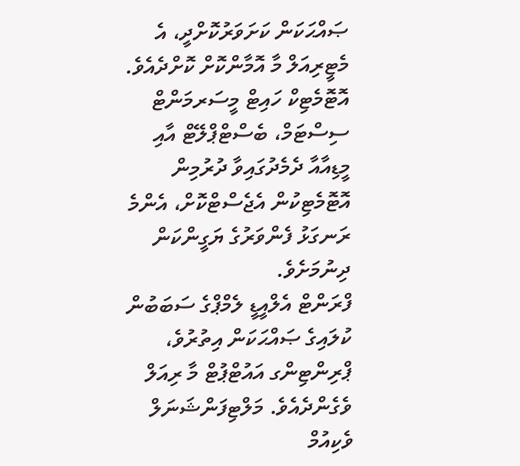ޞައްޙަކަން ކަށަވަރުކޮށްދީ، އެ މެޓީރިއަލް މާ އޮމާންކޮށް ކޮށްދެއެވެ. އޮޓޮމެޓިކް ހައިޓް މީސަރމަންޓް ސިސްޓަމް، ބެސްޓްޕްލޭޓް އާއި މީޑިއާއާ ދެމެދުގައިވާ ދުރުމިން އޮޓޮމެޓިކުން އެޖެސްޓްކޮށް، އެންމެ ރަނގަޅު ފެންވަރުގެ ޔަގީންކަން ދިނުމަށެވެ.
ފްރަންޓް އެލްއީޑީ ލެމްޕްގެ ސަބަބުން ކުލައިގެ ޞައްޙަކަން އިތުރުވެ، ޕްރިންޓިންގ އައުޓްޕުޓް މާ ރިއަލް ވެގެންދެއެވެ. މަލްޓިފަންޝަނަލް ވެކިއުމް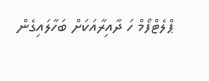ޕްލެޓްފޯމް ހަ ދާއިރާއަކަށް ބަހާލައިގެން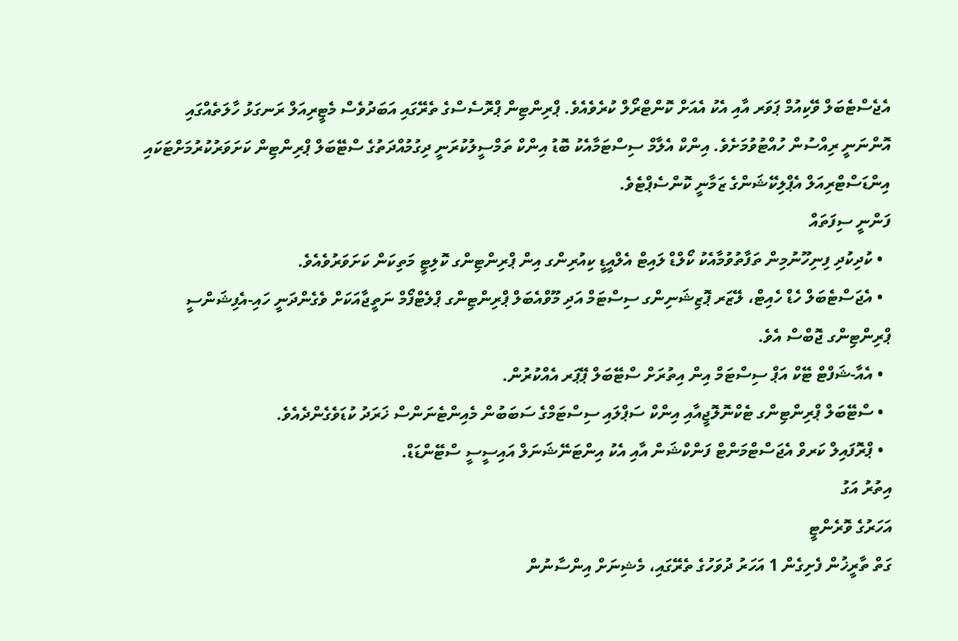އެޖެސްޓެބަލް ވޭކިއުމް ޕަވަރ އާއި އެކު އެއަށް ކޮންޓްރޯލް ކުރެވެއެވެ. ޕްރިންޓިން ޕްރޮސެސްގެ ތެރޭގައި އަބަދުވެސް މެޓީރިއަލް ރަނގަޅު ހާލަތެއްގައި އޮންނަނީ ރިއްސުން ހުއްޓުވުމަށެވެ. އިންކް އެލާމް ސިސްޓަމާއެކު ބޮޑު އިންކް ތަމްސީލުކުރަނީ ދިގުމުއްދަތުގެ ސްޓޭބަލް ޕްރިންޓިން ކަށަވަރުކުރުމަށްޓަކައި އިންޑަސްޓްރިއަލް އެޕްލިކޭޝަންގެ ޒަމާނީ ކޮންސެޕްޓެވެ.
ފަންނީ ސިފަތައް
  • ކުދިކުދި ފިނިހޫނުމިން ތަފާތުވުމާއެކު ކޯލްޑް ލައިޓް އެލްއީޑީ ކިއުރިންގ އިން ޕްރިންޓިންގ ކޮލިޓީ މަތިކަން ކަށަވަރުވެއެވެ.
  • އެޖަސްޓެބަލް ހެޑް ހެއިޓް، ލޭޒަރ ޕޮޒިޝަނިންގ ސިސްޓަމް އަދި މޫވްއެބަލް ޕްރިންޓިންގ ޕްލެޓްފޯމް ނަތީޖާއަކަށް ވެގެންދަނީ ހައި-އެފިޝަންސީ ޕްރިންޓިންގ ޖޮބްސް އެވެ.
  • އެއާ-ޝަފްޓް ޓޭކް އަޕް ސިސްޓަމް އިން އިތުރަށް ސްޓޭބަލް ޕޭޕަރ އެއްކުރުން.
  • ސްޓޭބަލް ޕްރިންޓިންގ ޓެކްނޮލޮޖީއާއި އިންކް ސަޕްލައި ސިސްޓަމްގެ ސަބަބުން މެއިންޓެނަންސް ޚަރަދު ކުޑަވެގެންދެއެވެ.
  • ޕްރޮފައިލް ކަރވް އެޖަސްޓްމަންޓް ފަންކްޝަން އާއި އެކު އިންޓަނޭޝަނަލް އައިސީސީ ސްޓޭންޑަޑް.
އިތުރު އަގު
އަހަރުގެ ވޮރެންޓީ
ގަތް ތާރީޚުން ފެށިގެން 1 އަހަރު ދުވަހުގެ ތެރޭގައި، މެޝިނަށް އިންސާނުން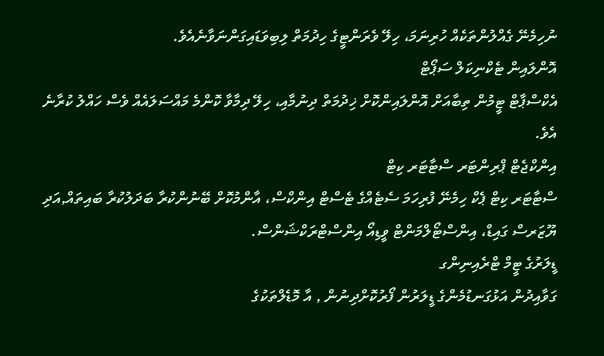ނުހިމެނޭ ގެއްލުންތަކެއް ހުރިނަމަ، ހިލޭ ވެރަންޓީގެ ހިދުމަތް ލިބިވަޑައިގަންނަވާނެއެވެ.
އޮންލައިން ޓެކްނިކަލް ސަޕޯޓް
އެކްސްޕާޓް ޓީމުން ތިބާއަށް އޮންލައިންކޮށް ޚިދުމަތް ދިނުމާއި، ހިލޭ ދިމާވާ ކޮންމެ މައްސަލައެއް ވެސް ހައްލު ކުރާނެ އެވެ.
އިންކްޖެޓް ޕްރިންޓަރ ސްޓާޓަރ ކިޓް
ސްޓާޓަރ ކިޓް ޕެކް ހިމެނޭ ފުރިހަމަ ސެޓެއްގެ ޓެސްޓް އިންކްސް، އާންމުކޮށް ބޭނުންކުރާ ބަދަލުކުރާ ބައިތައް,އަދި ޔޫޒަރސް ގައިޑް، އިންސްޓޯލްމަންޓް ވީޑިއޯ އިންސްޓްރަކްޝަންސް.
ޑީލަރުގެ ޓީމް ޓްރެއިނިންގ
ގަވާއިދުން އަޅުގަނޑުމެންގެ ޑީލަރުން ފޯރުކޮށްދިނުން , އާ މޮޑެލްތަކުގެ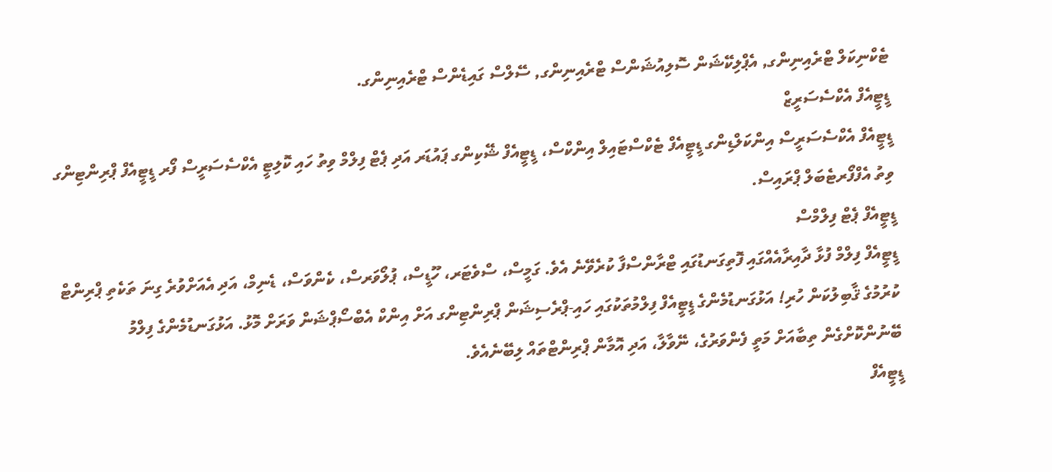ޓެކްނިކަލް ޓްރެއިނިންގ, އެޕްލިކޭޝަން ސޮލިއުޝަންސް ޓްރެއިނިންގ, ސޭލްސް ގައިޑެންސް ޓްރެއިނިންގ.
ޑީޓީއެފް އެކްސެސަރީޒް
ޑީޓީއެފް އެކްސެސަރީސް އިންކަލްޑިންގ ޑީޓީއެފް ޓެކްސްޓައިލް އިންކްސް، ޑީޓީއެފް ޝޭކިންގ ޕައުޑަރ އަދި ޕެޓް ފިލްމް ވިތު ހައި ކޮލިޓީ އެކްސެސަރީސް ފޯރ ޑީޓީއެފް ޕްރިންޓިންގ ވިތު އެފްފޯރޓެބަލް ޕްރައިސް.
ޑީޓީއެފް ޕެޓް ފިލްމްސް
ޑީޓީއެފް ފިލްމް ފުޅާ ދާއިރާއެއްގައި ފޮތިގަނޑުގައި ޓްރާންސްފާ ކުރެވޭނެ އެވެ. ގަމީސް، ސްވެޓަރ، ހޫޑީސް، ޕުލޯވަރސް، ކެންވަސް، ޑެނިމް، އަދި އެއަށްވުރެ ގިނަ ތަކެތި ޕްރިންޓް ކުރުމުގެ ޤާބިލުކަން ހުރި! އަޅުގަނޑުމެންގެ ޑީޓީއެފް ފިލްމުތަކުގައި ހައި-ޕްރެސިޝަން ޕްރިންޓިންގ އަށް އިންކް އެބްސޯޕްޝަން ވަރަށް މޮޅު. އަޅުގަނޑުމެންގެ ފިލްމު ބޭނުންކޮށްގެން ތިބާއަށް މަތީ ފެންވަރުގެ، ނޭވާލާ، އަދި އޮމާން ޕްރިންޓްތައް ލިބޭނެއެވެ.
ޑީޓީއެފް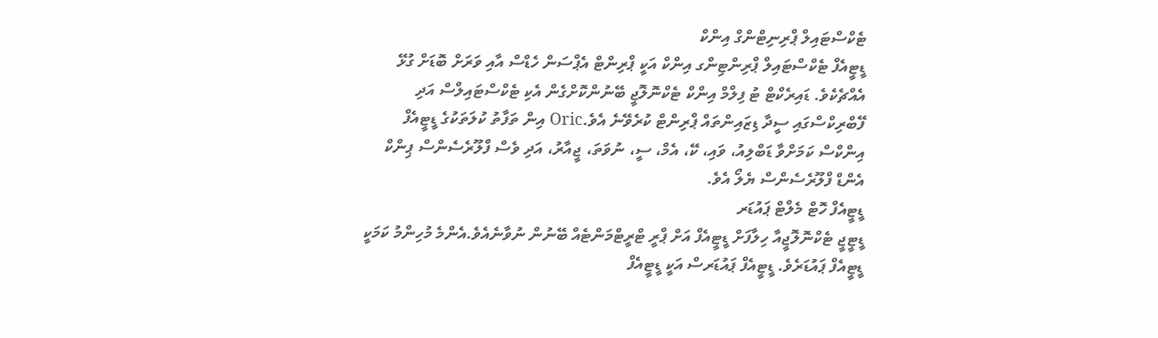ޓެކްސްޓައިލް ޕްރިނިޓްންގް އިންކް
ޑީޓީއެފް ޓެކްސްޓައިލް ޕްރިންޓިންގ އިންކް އަކީ ޕްރިންޓް އެޕްސަން ހެޑްސް އާއި ވަރަށް ބޮޑަށް ގުޅޭ އެއްޗެކެވެ. ޑައިރެކްޓް ޓު ފިލްމް އިންކް ޓެކްނޮލޮޖީ ބޭނުންކޮށްގެން އެކި ޓެކްސްޓައިލްސް އަދި ފޭބްރިކްސްގައި ސީދާ ޑިޒައިންތައް ޕްރިންޓް ކުރެވޭނެ އެވެ.Oric އިން ތަފާތު ކުލަތަކުގެ ޑީޓީއެފް އިންކްސް ކަމަށްވާ ޑަބްލިއު، ވައި، ކޭ، އެމް، ސީ، ނުވަތަ، ޖީއާރު، އަދި ވެސް ފްލޫރެސެންސް ޕިންކް އެންޑް ފްލޫރެސެންސް ޔެލޯ އެވެ.
ޑީޓީއެފް ހޮޓް މެލްޓް ޕައުޑަރ
ޑީޓީޖީ ޓެކްނޮލޮޖީއާ ހިލާފަށް ޑީޓީއެފް އަށް ޕްރީ ޓްރީޓްމަންޓެއް ބޭނުން ނުވާނެއެވެ.އެންމެ މުހިންމު ކަމަކީ ޑީޓީއެފް ޕައުޑަރެވެ. ޑީޓީއެފް ޕައުޑަރސް އަކީ ޑީޓީއެފް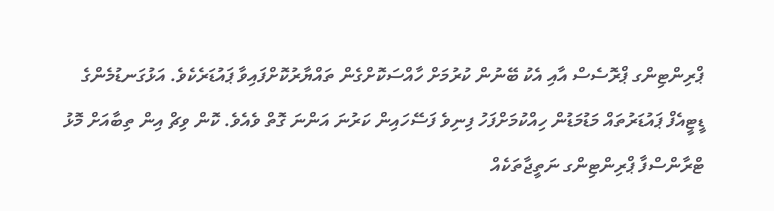ޕްރިންޓިންގ ޕްރޮސެސް އާއި އެކު ބޭނުން ކުރުމަށް ހާއްސަކޮށްގެން ތައްޔާރުކޮށްފައިވާ ޕައުޑަރެކެވެ. އަޅުގަނޑުމެންގެ ޑީޓީއެފް ޕައުޑަރުތައް މަޑުމަޑުން ހިއްކުމަށްފަހު ފިނިވެ ފަސޭހައިން ކަރުނަ އަންނަ ގޮތް ވެއެވެ. ކޮން ވިޗް އިން ތިބާއަށް މޮޅު ޓްރާންސްފާ ޕްރިންޓިންގ ނަތީޖާތަކެއް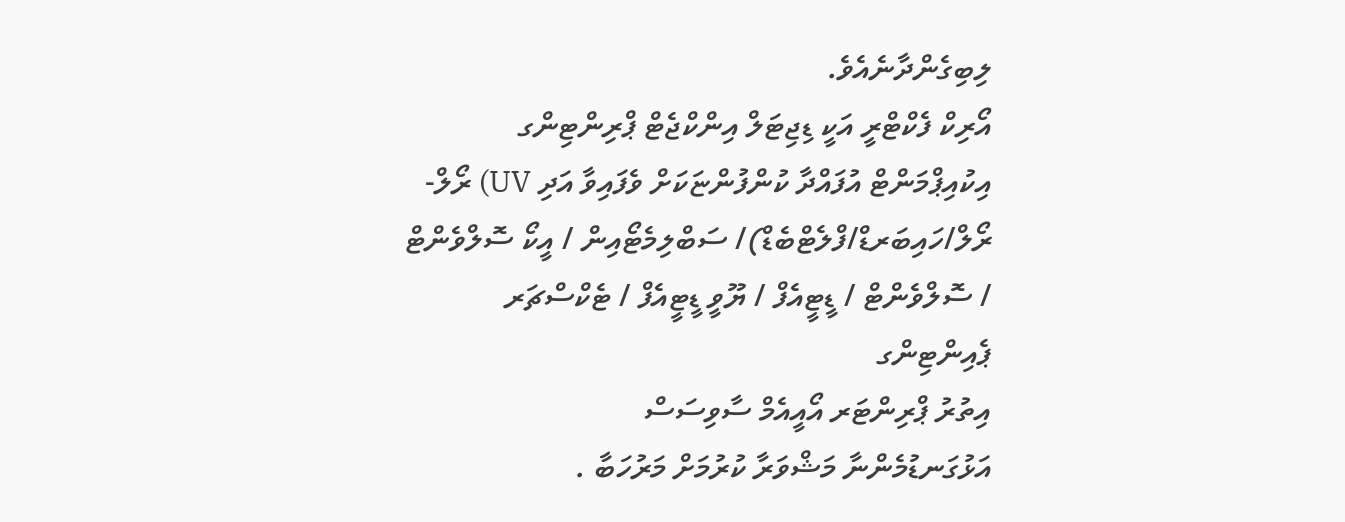ލިބިގެންދާނެއެވެ.
އޯރިކް ފެކްޓްރީ އަކީ ޑިޖިޓަލް އިންކްޖެޓް ޕްރިންޓިންގ އިކުއިޕްމަންޓް އުފައްދާ ކުންފުންޏަކަށް ވެފައިވާ އަދި UV) ރޯލް-ރޯލް/ހައިބަރޑް/ފްލެޓްބެޑް)/ ސަބްލިމެޓޯއިން / އީކޯ ސޮލްވެންޓް / ސޮލްވެންޓް / ޑީޓީއެފް / ޔޫވީ ޑީޓީއެފް / ޓެކްސްޗަރ ޕެއިންޓިންގ
އިތުރު ޕްރިންޓަރ އޯއީއެމް ސާވިސަސް
އަޅުގަނޑުމެންނާ މަޝްވަރާ ކުރުމަށް މަރުހަބާ .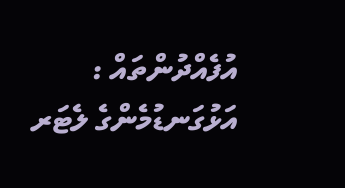އުފެއްދުންތައް :
އަޅުގަނޑުމެންގެ ލެޓަރ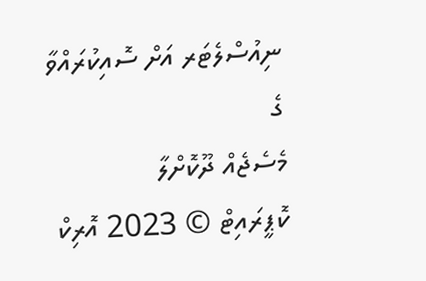ނިއުސްލެޓަރ އަށް ސޮއިކުރައްވާ
ގެ
މެސެޖެއް ދޫކޮށްލާ
ކޮޕީރައިޓް © 2023 އޮރިކް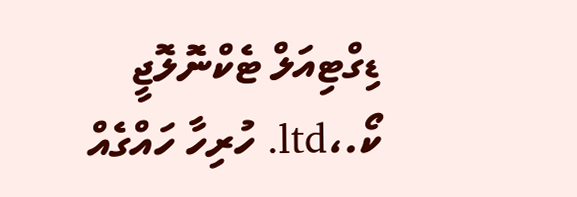ޑިގްޓިއަލް ޓެކްނޮލޮޖީ ކޯ.،ltd. ހުރިހާ ހައްގެއް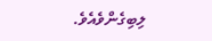ލިބިގެންވެއެވެ.